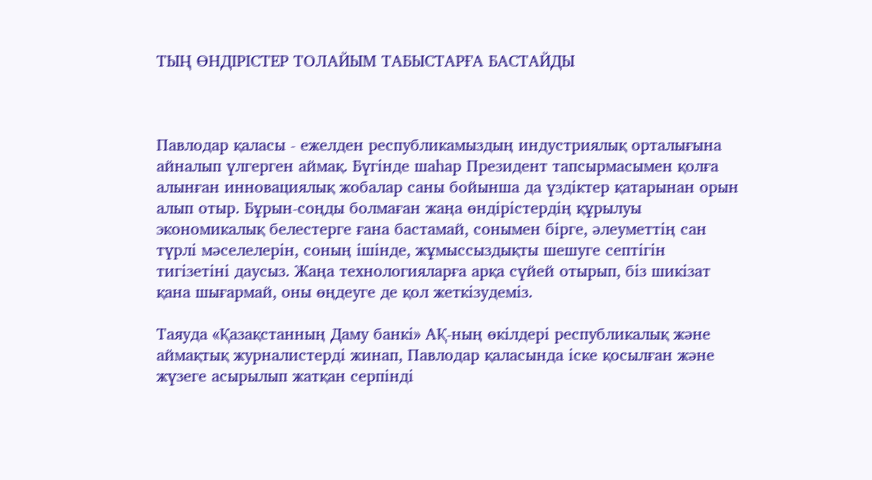ТЫҢ ӨНДІРІСТЕР ТОЛАЙЫМ ТАБЫСТАРҒА БАСТАЙДЫ



Павлодар қаласы - ежелден республикамыздың индустриялық орталығына айналып үлгерген аймақ. Бүгінде шаһар Президент тапсырмасымен қолға алынған инновациялық жобалар саны бойынша да үздіктер қатарынан орын алып отыр. Бұрын-соңды болмаған жаңа өндірістердің құрылуы экономикалық белестерге ғана бастамай, сонымен бірге, әлеуметтің сан түрлі мәселелерін, соның ішінде, жұмыссыздықты шешуге септігін тигізетіні даусыз. Жаңа технологияларға арқа сүйей отырып, біз шикізат қана шығармай, оны өңдеуге де қол жеткізудеміз.

Таяуда «Қазақстанның Даму банкі» АҚ-ның өкілдері республикалық және аймақтық журналистерді жинап, Павлодар қаласында іске қосылған және жүзеге асырылып жатқан серпінді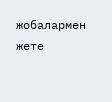жобалармен жете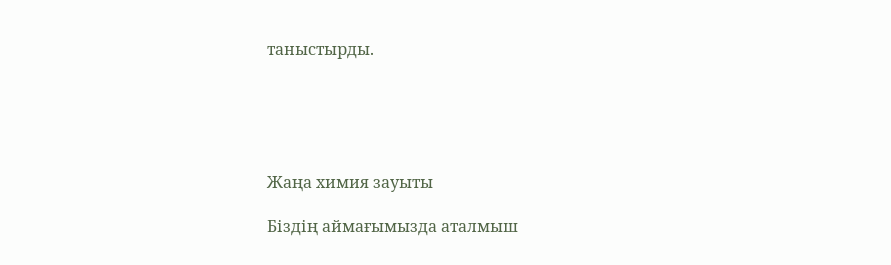таныстырды.





Жаңа химия зауыты

Біздің аймағымызда аталмыш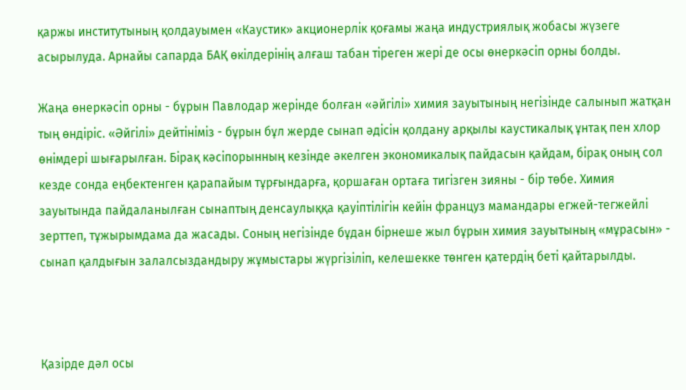қаржы институтының қолдауымен «Каустик» акционерлік қоғамы жаңа индустриялық жобасы жүзеге асырылуда. Арнайы сапарда БАҚ өкілдерінің алғаш табан тіреген жері де осы өнеркәсіп орны болды.

Жаңа өнеркәсіп орны - бұрын Павлодар жерінде болған «әйгілі» химия зауытының негізінде салынып жатқан тың өндіріс. «Әйгілі» дейтініміз - бұрын бұл жерде сынап әдісін қолдану арқылы каустикалық ұнтақ пен хлор өнімдері шығарылған. Бірақ кәсіпорынның кезінде әкелген экономикалық пайдасын қайдам, бірақ оның сол кезде сонда еңбектенген қарапайым тұрғындарға, қоршаған ортаға тигізген зияны - бір төбе. Химия зауытында пайдаланылған сынаптың денсаулыққа қауіптілігін кейін француз мамандары егжей-тегжейлі зерттеп, тұжырымдама да жасады. Соның негізінде бұдан бірнеше жыл бұрын химия зауытының «мұрасын» - сынап қалдығын залалсыздандыру жұмыстары жүргізіліп, келешекке төнген қатердің беті қайтарылды.



Қазірде дәл осы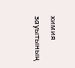химия зауытының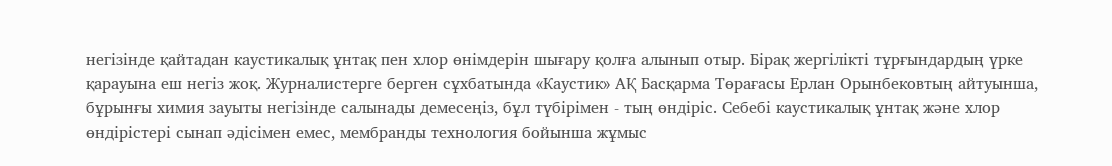негізінде қайтадан каустикалық ұнтақ пен хлор өнімдерін шығару қолға алынып отыр. Бірақ жергілікті тұрғындардың үрке қарауына еш негіз жоқ. Журналистерге берген сұхбатында «Каустик» АҚ Басқарма Төрағасы Ерлан Орынбековтың айтуынша, бұрынғы химия зауыты негізінде салынады демесеңіз, бұл түбірімен - тың өндіріс. Себебі каустикалық ұнтақ және хлор өндірістері сынап әдісімен емес, мембранды технология бойынша жұмыс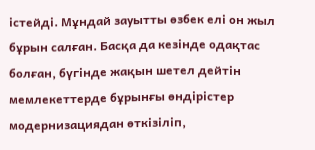істейді. Мұндай зауытты өзбек елі он жыл бұрын салған. Басқа да кезінде одақтас болған, бүгінде жақын шетел дейтін мемлекеттерде бұрынғы өндірістер модернизациядан өткізіліп,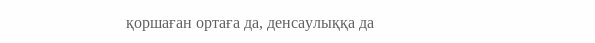қоршаған ортаға да, денсаулыққа да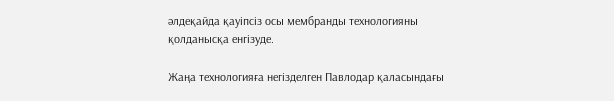әлдеқайда қауіпсіз осы мембранды технологияны қолданысқа енгізуде.

Жаңа технологияға негізделген Павлодар қаласындағы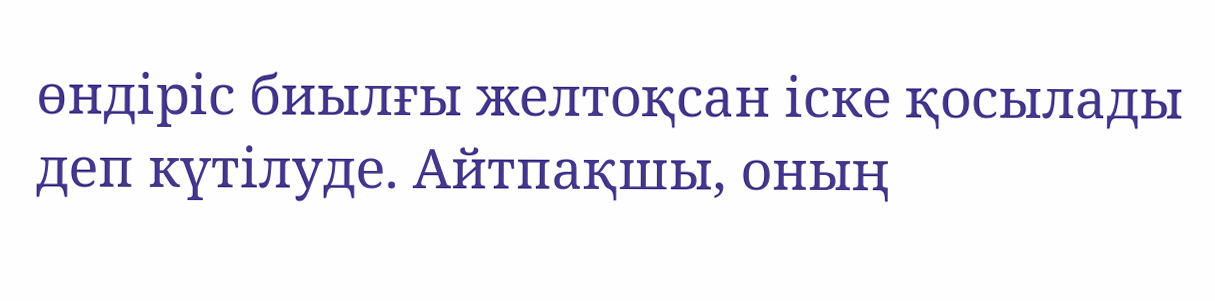өндіріс биылғы желтоқсан іске қосылады деп күтілуде. Айтпақшы, оның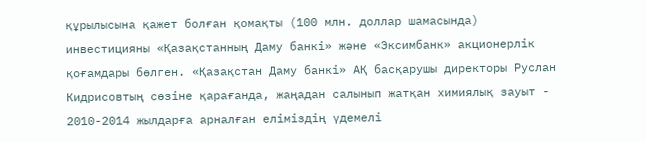құрылысына қажет болған қомақты (100 млн. доллар шамасында) инвестицияны «Қазақстанның Даму банкі» және «Эксимбанк» акционерлік қоғамдары бөлген. «Қазақстан Даму банкі» АҚ басқарушы директоры Руслан Кидрисовтың сөзіне қарағанда, жаңадан салынып жатқан химиялық зауыт - 2010-2014 жылдарға арналған еліміздің үдемелі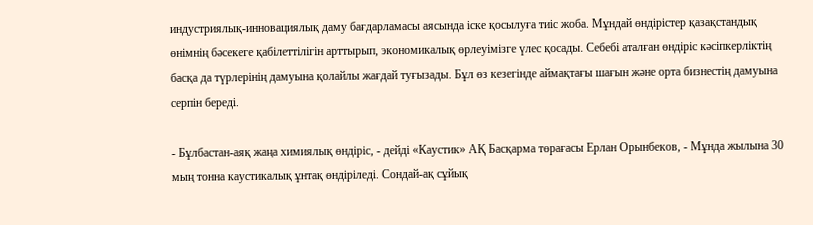индустриялық-инновациялық даму бағдарламасы аясында іске қосылуға тиіс жоба. Мұндай өндірістер қазақстандық өнімнің бәсекеге қабілеттілігін арттырып, экономикалық өрлеуімізге үлес қосады. Себебі аталған өндіріс кәсіпкерліктің басқа да түрлерінің дамуына қолайлы жағдай туғызады. Бұл өз кезегінде аймақтағы шағын және орта бизнестің дамуына серпін береді.

- Бұлбастан-аяқ жаңа химиялық өндіріс, - дейді «Каустик» АҚ Басқарма төрағасы Ерлан Орынбеков, - Мұнда жылына 30 мың тонна каустикалық ұнтақ өндіріледі. Сондай-ақ сұйық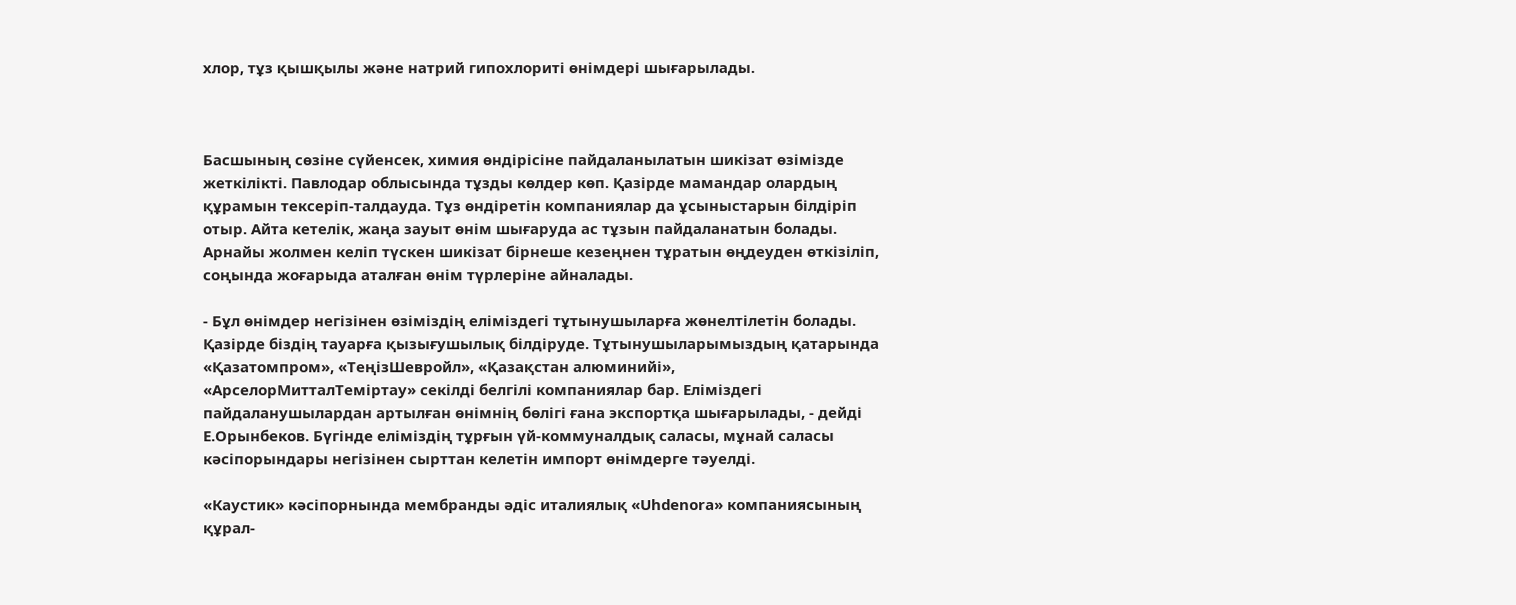хлор, тұз қышқылы және натрий гипохлориті өнімдері шығарылады.



Басшының сөзіне сүйенсек, химия өндірісіне пайдаланылатын шикізат өзімізде жеткілікті. Павлодар облысында тұзды көлдер көп. Қазірде мамандар олардың құрамын тексеріп-талдауда. Тұз өндіретін компаниялар да ұсыныстарын білдіріп отыр. Айта кетелік, жаңа зауыт өнім шығаруда ас тұзын пайдаланатын болады. Арнайы жолмен келіп түскен шикізат бірнеше кезеңнен тұратын өңдеуден өткізіліп, соңында жоғарыда аталған өнім түрлеріне айналады.

- Бұл өнімдер негізінен өзіміздің еліміздегі тұтынушыларға жөнелтілетін болады. Қазірде біздің тауарға қызығушылық білдіруде. Тұтынушыларымыздың қатарында «Қазатомпром», «ТеңізШевройл», «Қазақстан алюминийі», «АрселорМитталТеміртау» секілді белгілі компаниялар бар. Еліміздегі пайдаланушылардан артылған өнімнің бөлігі ғана экспортқа шығарылады, - дейді Е.Орынбеков. Бүгінде еліміздің тұрғын үй-коммуналдық саласы, мұнай саласы кәсіпорындары негізінен сырттан келетін импорт өнімдерге тәуелді.

«Каустик» кәсіпорнында мембранды әдіс италиялық «Uhdenora» компаниясының құрал-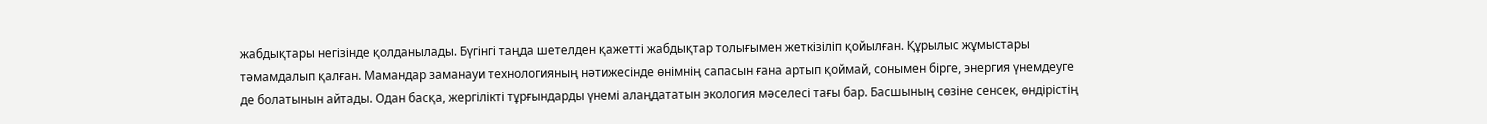жабдықтары негізінде қолданылады. Бүгінгі таңда шетелден қажетті жабдықтар толығымен жеткізіліп қойылған. Құрылыс жұмыстары тәмамдалып қалған. Мамандар заманауи технологияның нәтижесінде өнімнің сапасын ғана артып қоймай, сонымен бірге, энергия үнемдеуге де болатынын айтады. Одан басқа, жергілікті тұрғындарды үнемі алаңдататын экология мәселесі тағы бар. Басшының сөзіне сенсек, өндірістің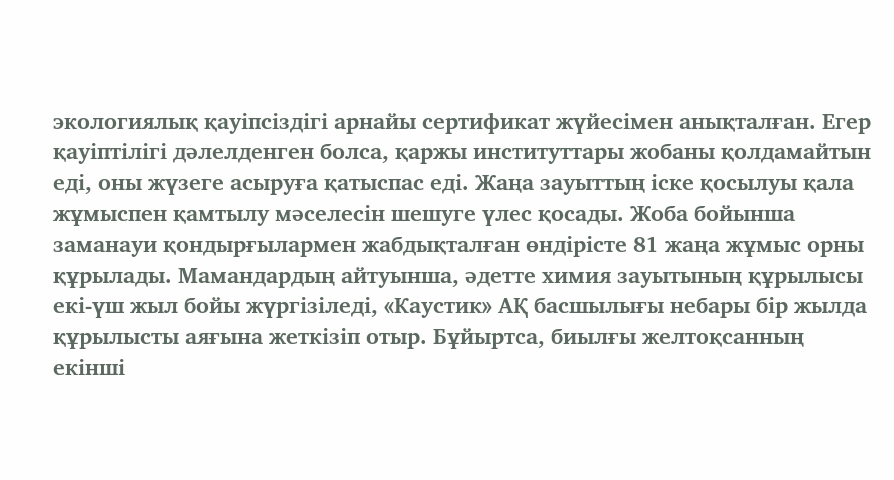экологиялық қауіпсіздігі арнайы сертификат жүйесімен анықталған. Егер қауіптілігі дәлелденген болса, қаржы институттары жобаны қолдамайтын еді, оны жүзеге асыруға қатыспас еді. Жаңа зауыттың іске қосылуы қала жұмыспен қамтылу мәселесін шешуге үлес қосады. Жоба бойынша заманауи қондырғылармен жабдықталған өндірісте 81 жаңа жұмыс орны құрылады. Мамандардың айтуынша, әдетте химия зауытының құрылысы екі-үш жыл бойы жүргізіледі, «Каустик» АҚ басшылығы небары бір жылда құрылысты аяғына жеткізіп отыр. Бұйыртса, биылғы желтоқсанның екінші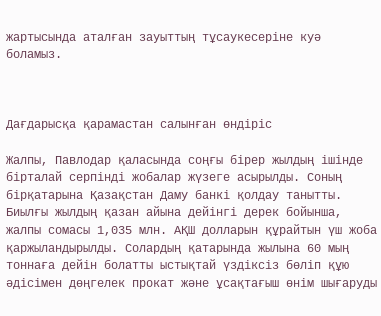жартысында аталған зауыттың тұсаукесеріне куә боламыз.



Дағдарысқа қарамастан салынған өндіріс

Жалпы, Павлодар қаласында соңғы бірер жылдың ішінде бірталай серпінді жобалар жүзеге асырылды. Соның бірқатарына Қазақстан Даму банкі қолдау танытты. Биылғы жылдың қазан айына дейінгі дерек бойынша, жалпы сомасы 1,035 млн. АҚШ долларын құрайтын үш жоба қаржыландырылды. Солардың қатарында жылына 60 мың тоннаға дейін болатты ыстықтай үздіксіз бөліп құю әдісімен дөңгелек прокат және ұсақтағыш өнім шығаруды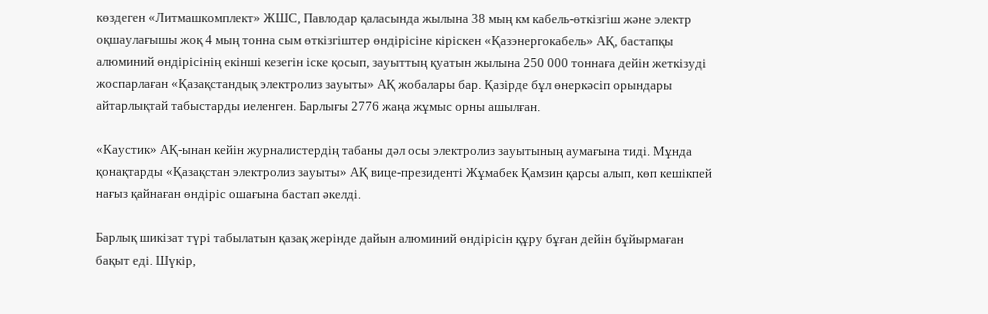көздеген «Литмашкомплект» ЖШС, Павлодар қаласында жылына 38 мың км кабель-өткізгіш және электр оқшаулағышы жоқ 4 мың тонна сым өткізгіштер өндірісіне кіріскен «Қазэнергокабель» АҚ, бастапқы алюминий өндірісінің екінші кезегін іске қосып, зауыттың қуатын жылына 250 000 тоннаға дейін жеткізуді жоспарлаған «Қазақстандық электролиз зауыты» АҚ жобалары бар. Қазірде бұл өнеркәсіп орындары айтарлықтай табыстарды иеленген. Барлығы 2776 жаңа жұмыс орны ашылған.

«Каустик» АҚ-ынан кейін журналистердің табаны дәл осы электролиз зауытының аумағына тиді. Мұнда қонақтарды «Қазақстан электролиз зауыты» АҚ вице-президенті Жұмабек Қамзин қарсы алып, көп кешікпей нағыз қайнаған өндіріс ошағына бастап әкелді.

Барлық шикізат түрі табылатын қазақ жерінде дайын алюминий өндірісін құру бұған дейін бұйырмаған бақыт еді. Шүкір,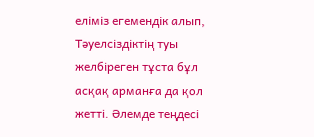еліміз егемендік алып, Тәуелсіздіктің туы желбіреген тұста бұл асқақ арманға да қол жетті. Әлемде теңдесі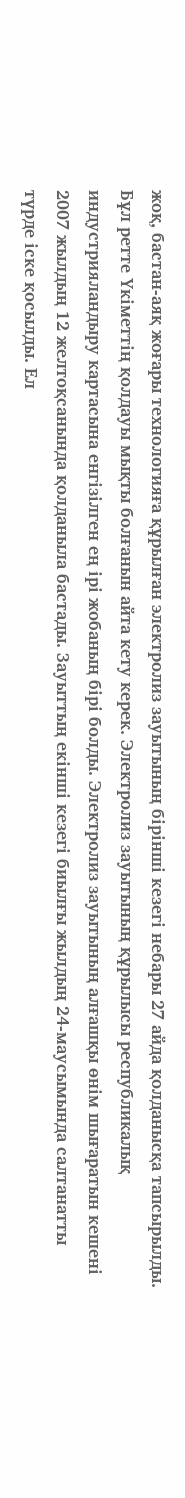жоқ, бастан-аяқ жоғары технологияға құрылған электролиз зауытының бірінші кезегі небары 27 айда қолданысқа тапсырылды. Бұл ретте Үкіметтің қолдауы мықты болғанын айта кету керек. Электролиз зауытының құрылысы республикалық индустрияландыру картасына енгізілген ең ірі жобаның бірі болды. Электролиз зауытының алғашқы өнім шығаратын кешені 2007 жылдың 12 желтоқсанында қолданыла бастады. Зауыттың екінші кезегі биылғы жылдың 24-маусымында салтанатты түрде іске қосылды. Ел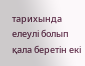тарихында елеулі болып қала беретін екі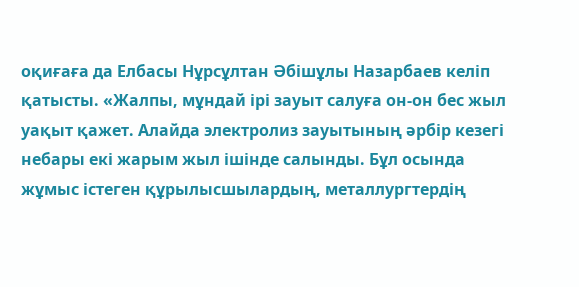оқиғаға да Елбасы Нұрсұлтан Әбішұлы Назарбаев келіп қатысты. «Жалпы, мұндай ірі зауыт салуға он-он бес жыл уақыт қажет. Алайда электролиз зауытының әрбір кезегі небары екі жарым жыл ішінде салынды. Бұл осында жұмыс істеген құрылысшылардың, металлургтердің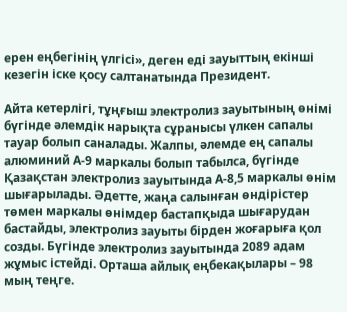ерен еңбегінің үлгісі», деген еді зауыттың екінші кезегін іске қосу салтанатында Президент.

Айта кетерлігі, тұңғыш электролиз зауытының өнімі бүгінде әлемдік нарықта сұранысы үлкен сапалы тауар болып саналады. Жалпы, әлемде ең сапалы алюминий А-9 маркалы болып табылса, бүгінде Қазақстан электролиз зауытында А-8,5 маркалы өнім шығарылады. Әдетте, жаңа салынған өндірістер төмен маркалы өнімдер бастапқыда шығарудан бастайды, электролиз зауыты бірден жоғарыға қол созды. Бүгінде электролиз зауытында 2089 адам жұмыс істейді. Орташа айлық еңбекақылары – 98 мың теңге.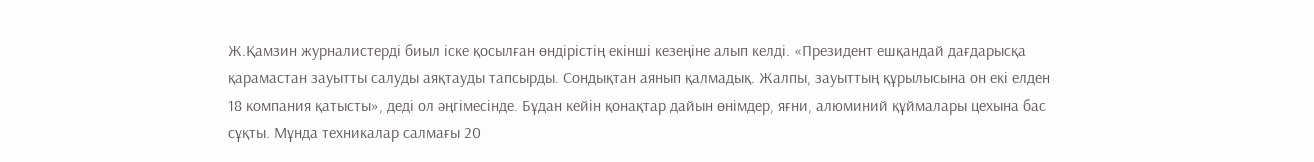Ж.Қамзин журналистерді биыл іске қосылған өндірістің екінші кезеңіне алып келді. «Президент ешқандай дағдарысқа қарамастан зауытты салуды аяқтауды тапсырды. Сондықтан аянып қалмадық. Жалпы, зауыттың құрылысына он екі елден 18 компания қатысты», деді ол әңгімесінде. Бұдан кейін қонақтар дайын өнімдер, яғни, алюминий құймалары цехына бас сұқты. Мұнда техникалар салмағы 20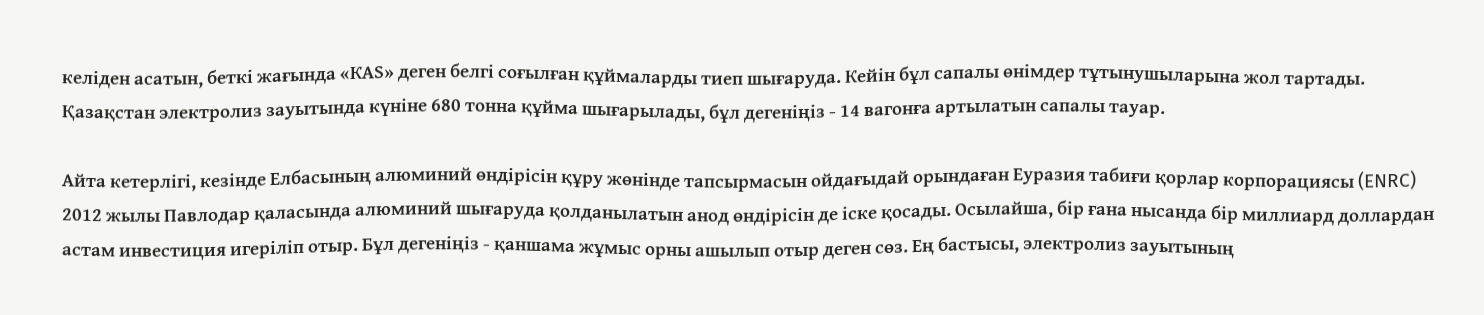келіден асатын, беткі жағында «КAS» деген белгі соғылған құймаларды тиеп шығаруда. Кейін бұл сапалы өнімдер тұтынушыларына жол тартады. Қазақстан электролиз зауытында күніне 680 тонна құйма шығарылады, бұл дегеніңіз - 14 вагонға артылатын сапалы тауар.

Айта кетерлігі, кезінде Елбасының алюминий өндірісін құру жөнінде тапсырмасын ойдағыдай орындаған Еуразия табиғи қорлар корпорациясы (ENRC) 2012 жылы Павлодар қаласында алюминий шығаруда қолданылатын анод өндірісін де іске қосады. Осылайша, бір ғана нысанда бір миллиард доллардан астам инвестиция игеріліп отыр. Бұл дегеніңіз - қаншама жұмыс орны ашылып отыр деген сөз. Ең бастысы, электролиз зауытының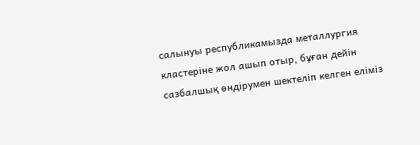салынуы республикамызда металлургия кластеріне жол ашып отыр, бұған дейін сазбалшық өндірумен шектеліп келген еліміз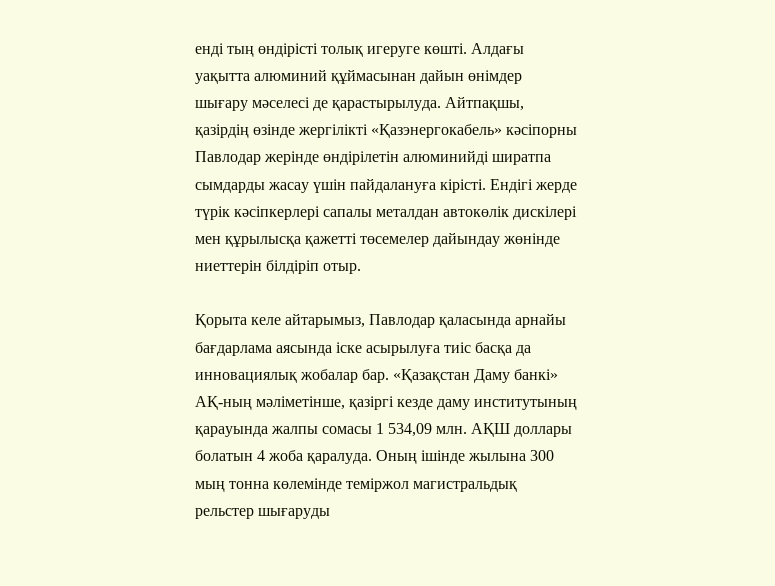енді тың өндірісті толық игеруге көшті. Алдағы уақытта алюминий құймасынан дайын өнімдер шығару мәселесі де қарастырылуда. Айтпақшы, қазірдің өзінде жергілікті «Қазэнергокабель» кәсіпорны Павлодар жерінде өндірілетін алюминийді ширатпа сымдарды жасау үшін пайдалануға кірісті. Ендігі жерде түрік кәсіпкерлері сапалы металдан автокөлік дискілері мен құрылысқа қажетті төсемелер дайындау жөнінде ниеттерін білдіріп отыр.

Қорыта келе айтарымыз, Павлодар қаласында арнайы бағдарлама аясында іске асырылуға тиіс басқа да инновациялық жобалар бар. «Қазақстан Даму банкі» АҚ-ның мәліметінше, қазіргі кезде даму институтының қарауында жалпы сомасы 1 534,09 млн. АҚШ доллары болатын 4 жоба қаралуда. Оның ішінде жылына 300 мың тонна көлемінде теміржол магистральдық рельстер шығаруды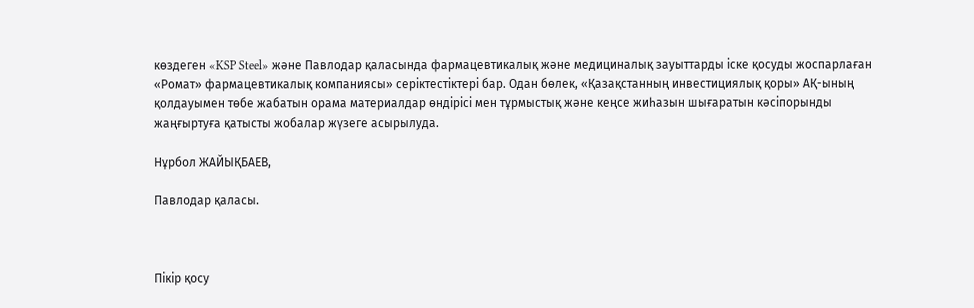көздеген «KSP Steel» және Павлодар қаласында фармацевтикалық және медициналық зауыттарды іске қосуды жоспарлаған «Ромат» фармацевтикалық компаниясы» серіктестіктері бар. Одан бөлек, «Қазақстанның инвестициялық қоры» АҚ-ының қолдауымен төбе жабатын орама материалдар өндірісі мен тұрмыстық және кеңсе жиһазын шығаратын кәсіпорынды жаңғыртуға қатысты жобалар жүзеге асырылуда.

Нұрбол ЖАЙЫҚБАЕВ,

Павлодар қаласы.



Пікір қосу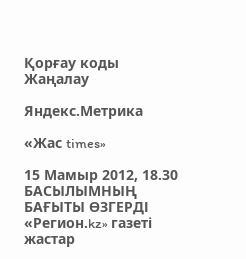Қорғау коды
Жаңалау

Яндекс.Метрика

«Жас times»

15 Мамыр 2012, 18.30
БАСЫЛЫМНЫҢ БАҒЫТЫ ӨЗГЕРДІ
«Регион.kz» газеті жастар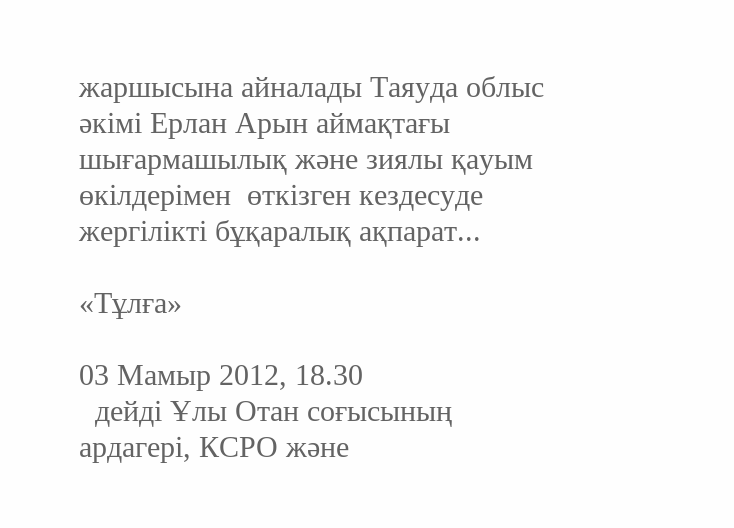жаршысына айналады Таяуда облыс әкімі Ерлан Арын аймақтағы шығармашылық және зиялы қауым өкілдерімен  өткізген кездесуде жергілікті бұқаралық ақпарат...

«Тұлға»

03 Мамыр 2012, 18.30
  дейді Ұлы Отан соғысының ардагері, КСРО және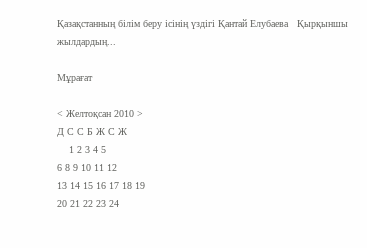Қазақстанның білім беру ісінің үздігі Қантай Елубаева   Қырқыншы жылдардың...

Мұрағат

< Желтоқсан 2010 >
Д С С Б Ж С Ж
    1 2 3 4 5
6 8 9 10 11 12
13 14 15 16 17 18 19
20 21 22 23 24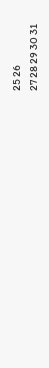25 26
27 28 29 30 31